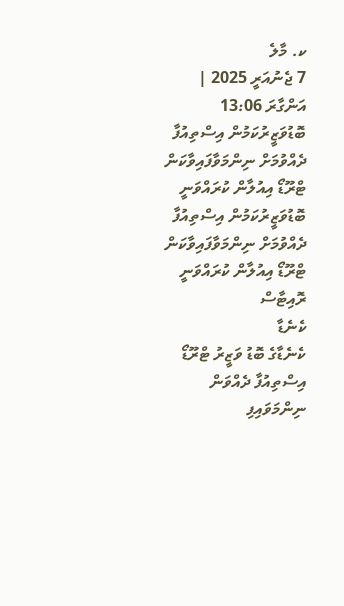ކ. މާލެ
7 ޖެނުއަރީ 2025 | އަންގާރަ 13:06
ބޮޑުވަޒީރުކަމުން އިސްތިއުފާ ދެއްވުމަށް ނިންމަވާފައިވާކަން ޓްރޫޑޯ އިއުލާން ކުރައްވަނީ
ބޮޑުވަޒީރުކަމުން އިސްތިއުފާ ދެއްވުމަށް ނިންމަވާފައިވާކަން ޓްރޫޑޯ އިއުލާން ކުރައްވަނީ
ރޮއިޓާސް
ކެނެޑާ
ކެނެޑާގެ ބޮޑު ވަޒީރު ޓްރޫޑޯ އިސްތިއުފާ ދެއްވަން ނިންމަވައިފި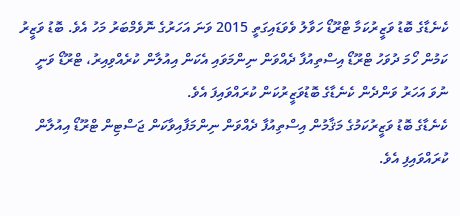ކެނެޑާގެ ބޮޑު ވަޒީރުކަމާ ޓްރޫޑޯ ހަވާލު ވެވަޑައިގަތީ 2015 ވަނަ އަހަރުގެ ނޮވެމްބަރު މަހު އެވެ. ބޮޑު ވަޒީރު ކަމުން ހޯމަ ދުވަހު ޓްރޫޑޯ އިސްތިއުފާ ދެއްވަން ނިންމަވައި އެކަން އިއުލާން ކުރެއްވިއިރު، ޓްރޫޑޯ ވަނީ ނުވަ އަހަރު ވަންދެން ކެނެޑާގެ ބޮޑުވަޒީރުކަން ކުރައްވައިފަ އެވެ.
ކެނެޑާގެ ބޮޑު ވަޒީރުކަމުގެ މަޤާމުން އިސްތިއުފާ ދެއްވަން ނިންމަފާއިވާކަން ޖަސްޓިން ޓްރޫޑޯ އިއުލާން ކުރައްވައިފި އެވެ.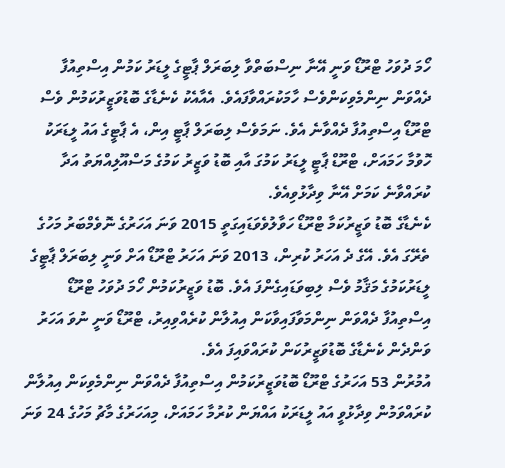ހޯމަ ދުވަހު ޓްރޫޑޯ ވަނީ އޭނާ ނިސްބަތްވާ ލިބަރަލް ޕާޓީގެ ލީޑަރު ކަމުން އިސްތިއުފާ ދެއްވަން ނިންމެވިކަންވެސް ހާމަކުރައްވާފައެވެ. އެއާއެކު ކެނެޑާގެ ބޮޑުވަޒީރުކަމުން ވެސް ޓްރޫޑޯ އިސްތިއުފާ ދެއްވާނެ އެވެ. ނަމަވެސް ލިބަރަލް ޕާޓީ އިން، އެ ޕާޓީގެ އައު ލީޑަރަކު ހޮވުމާ ހަމައަށް، ޓްރޫޑް ޕާޓީ ލީޑަރު ކަމުގަ އާއި ބޮޑު ވަޒީރު ކަމުގެ މަސްއޫލިއްޔަތު އަދާ ކުރައްވާނެ ކަމަށް އޭނާ ވިދާޅުވިއެވެ.
ކެނެޑާގެ ބޮޑު ވަޒީރުކަމާ ޓްރޫޑޯ ހަވާލުވެވަޑައިގަތީ 2015 ވަނަ އަހަރުގެ ނޮވެމްބަރު މަހުގެ ތެރޭގަ އެވެ. އޭގެ ދެ އަހަރު ކުރިން، 2013 ވަނަ އަހަރު ޓްރޫޑޯ އަށް ވަނީ ލިބަރަލް ޕާޓީގެ ލީޑަރުކަމުގެ މަޤާމު ވެސް ލިބިވަޑައިގެންފަ އެވެ. ބޮޑު ވަޒީރުކަމުން ހޯމަ ދުވަހު ޓްރޫޑޯ އިސްތިއުފާ ދެއްވަން ނިންމަވާފައިވާކަން އިއުލާން ކުރެއްވިއިރު، ޓްރޫޑޯ ވަނީ ނުވަ އަހަރު ވަންދެން ކެނެޑާގެ ބޮޑުވަޒީރުކަން ކުރައްވައިފަ އެވެ.
އުމުރުން 53 އަހަރުގެ ޓްރޫޑޯ ބޮޑުވަޒީރުކަމުން އިސްތިއުފާ ދެއްވަން ނިންމެވިކަން އިއުލާން ކުރައްވަމުން ވިދާޅުވީ އައު ލީޑަރަކު އައްޔަން ކުރުމާ ހަމައަށް، މިއަހަރުގެ މާޗު މަހުގެ 24 ވަނަ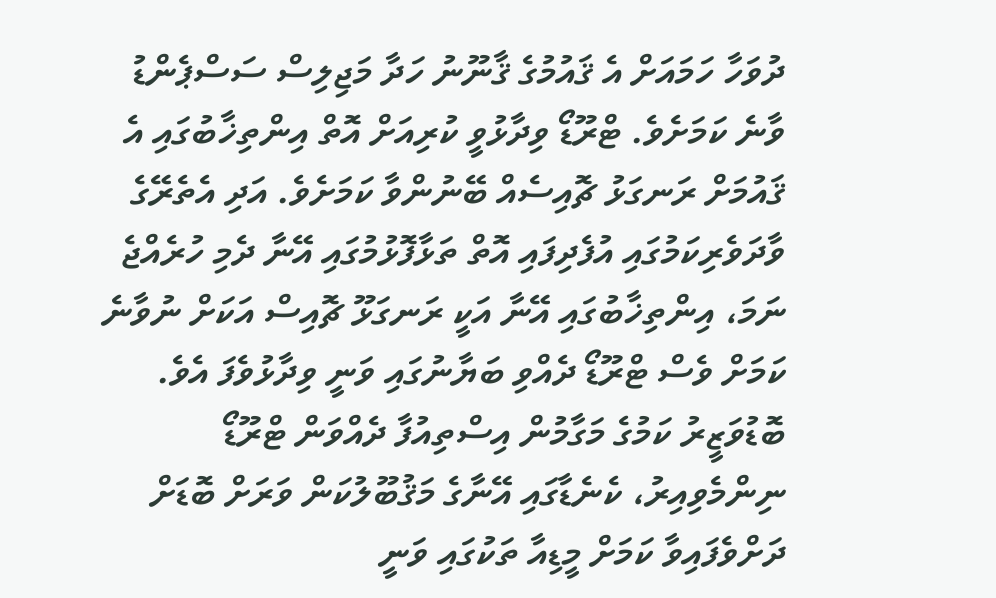ދުވަހާ ހަމައަށް އެ ޤައުމުގެ ޤާނޫނު ހަދާ މަޖިލިސް ސަސްޕެންޑު ވާނެ ކަމަށެވެ. ޓްރޫޑޯ ވިދާޅުވީ ކުރިއަށް އޮތް އިންތިޚާބުގައި އެ ޤައުމަށް ރަނގަޅު ޗޮއިސެއް ބޭނުންވާ ކަމަށެވެ. އަދި އެތެރޭގެ ވާދަވެރިކަމުގައި އުފެދިފައި އޮތް ތަޅާފޮޅުމުގައި އޭނާ ދެމި ހުރެއްޖެ ނަމަ، އިންތިޚާބުގައި އޭނާ އަކީ ރަނގަޅޫ ޗޮއިސް އަކަށް ނުވާނެ ކަމަށް ވެސް ޓްރޫޑޯ ދެއްވި ބަޔާނުގައި ވަނީ ވިދާޅުވެފަ އެވެ.
ބޮޑުވަޒީރު ކަމުގެ މަގާމުން އިސްތިއުފާ ދެއްވަން ޓްރޫޑޯ ނިންމެވިއިރު، ކެނެޑާގައި އޭނާގެ މަޤުބޫލުކަން ވަރަށް ބޮޑަށް ދަށްވެފައިވާ ކަމަށް މީޑިއާ ތަކުގައި ވަނީ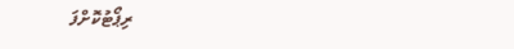ރިޕޯޓުކޮށްފަ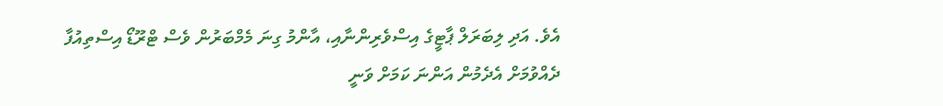އެވެ. އަދި ލިބަރަލް ޕާޓީގެ އިސްވެރިންނާއި، އާންމު ގިނަ މެމްބަރުން ވެސް ޓްރޫޑޯ އިސްތިއުފާ ދެއްވުމަށް އެދެމުން އަންނަ ކަމަށް ވަނީ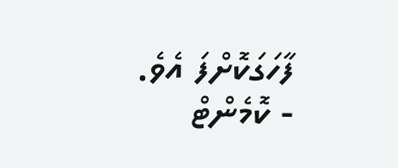ފާހަގަކޮށްފަ އެވެ.
- ކޮމެންޓް